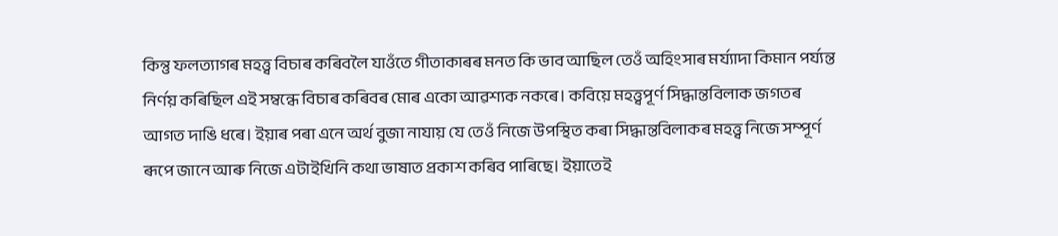কিন্তু ফলত্যাগৰ মহত্ত্ব বিচাৰ কৰিবলৈ যাওঁতে গীতাকাৰৰ মনত কি ভাব আছিল তেওঁ অহিংসাৰ মৰ্য্যাদা কিমান পৰ্য্যন্ত নিৰ্ণয় কৰিছিল এই সম্বন্ধে বিচাৰ কৰিবৰ মোৰ একো আৱশ্যক নকৰে। কবিয়ে মহত্ত্বপূৰ্ণ সিদ্ধান্তবিলাক জগতৰ
আগত দাঙি ধৰে। ইয়াৰ পৰা এনে অৰ্থ বুজা নাযায় যে তেওঁ নিজে উপস্থিত কৰা সিদ্ধান্তবিলাকৰ মহত্ত্ব নিজে সম্পূৰ্ণ ৰূপে জানে আৰু নিজে এটাইখিনি কথা ভাষাত প্ৰকাশ কৰিব পাৰিছে। ইয়াতেই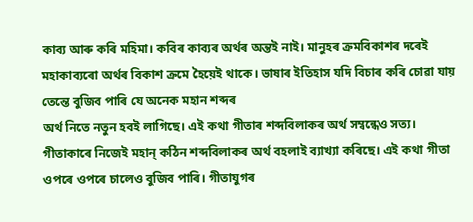কাব্য আৰু কৰি মহিমা। কবিৰ কাব্যৰ অৰ্থৰ অন্তই নাই। মানুহৰ ক্ৰমবিকাশৰ দৰেই মহাকাব্যৰো অৰ্থৰ বিকাশ ক্ৰমে হৈয়েই থাকে। ভাষাৰ ইতিহাস যদি বিচাৰ কৰি চোৱা যায় তেন্তে বুজিব পাৰি যে অনেক মহান শব্দৰ
অৰ্থ নিতে নতুন হবই লাগিছে। এই কথা গীতাৰ শব্দবিলাকৰ অৰ্থ সম্বন্ধেও সত্য। গীতাকাৰে নিজেই মহান্ কঠিন শব্দবিলাকৰ অৰ্থ বহলাই ব্যাখ্যা কৰিছে। এই কথা গীতা ওপৰে ওপৰে চালেও বুজিব পাৰি। গীতাযুগৰ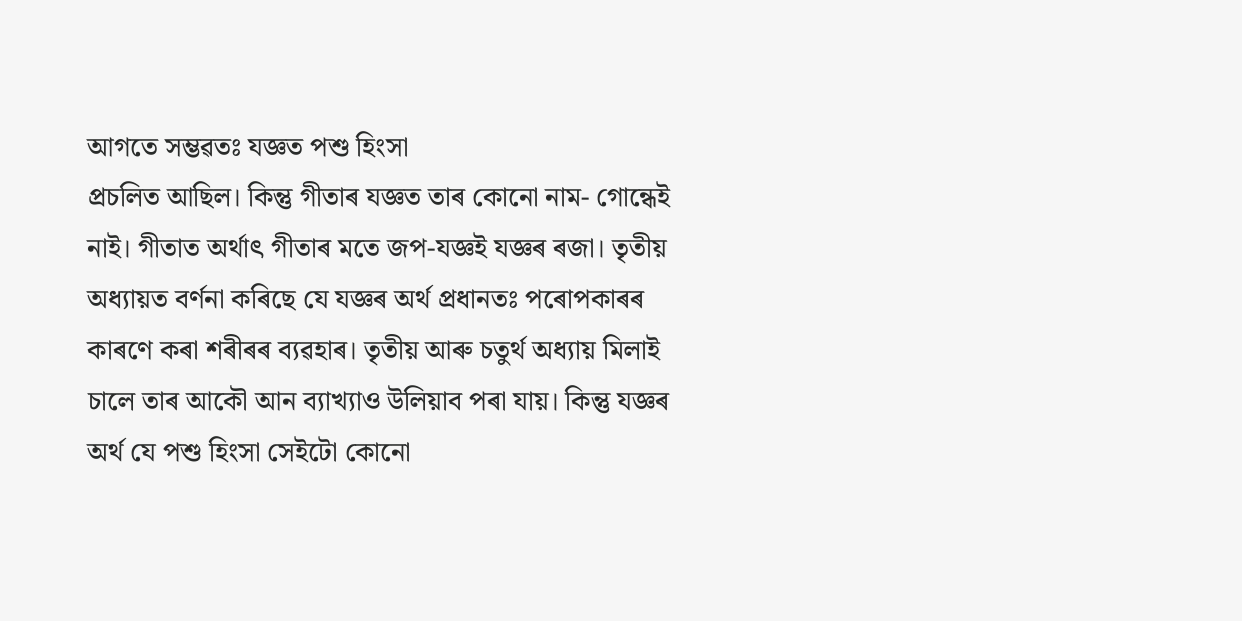আগতে সম্ভৱতঃ যজ্ঞত পশু হিংসা
প্ৰচলিত আছিল। কিন্তু গীতাৰ যজ্ঞত তাৰ কোনো নাম- গোন্ধেই নাই। গীতাত অৰ্থাৎ গীতাৰ মতে জপ-যজ্ঞই যজ্ঞৰ ৰজা। তৃতীয় অধ্যায়ত বৰ্ণনা কৰিছে যে যজ্ঞৰ অৰ্থ প্ৰধানতঃ পৰোপকাৰৰ কাৰণে কৰা শৰীৰৰ ব্যৱহাৰ। তৃতীয় আৰু চতুৰ্থ অধ্যায় মিলাই চালে তাৰ আকৌ আন ব্যাখ্যাও উলিয়াব পৰা যায়। কিন্তু যজ্ঞৰ অৰ্থ যে পশু হিংসা সেইটো কোনো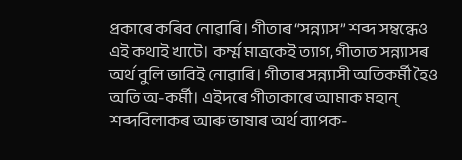প্ৰকাৰে কৰিব নোৱাৰি। গীতাৰ “সন্ন্যাস” শব্দ সম্বন্ধেও এই কথাই খাটে। কৰ্ম্ম মাত্ৰকেই ত্যাগ, গীতাত সন্ন্যাসৰ অৰ্থ বুলি ভাবিই নোৱাৰি। গীতাৰ সন্ন্যাসী অতিকৰ্মী হৈও অতি অ-কৰ্মী। এইদৰে গীতাকাৰে আমাক মহান্ শব্দবিলাকৰ আৰু ভাষাৰ অৰ্থ ব্যাপক-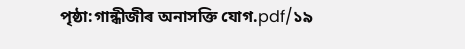পৃষ্ঠা:গান্ধীজীৰ অনাসক্তি যোগ.pdf/১৯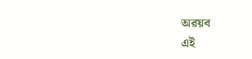অৱয়ব
এই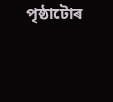পৃষ্ঠাটোৰ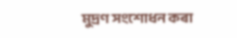মুদ্ৰণ সংশোধন কৰা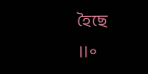হৈছে
॥৹